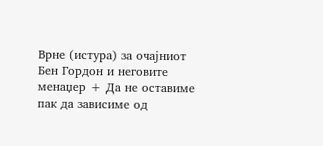Врне (истура) за очајниот Бен Гордон и неговите менаџер + Да не оставиме пак да зависиме од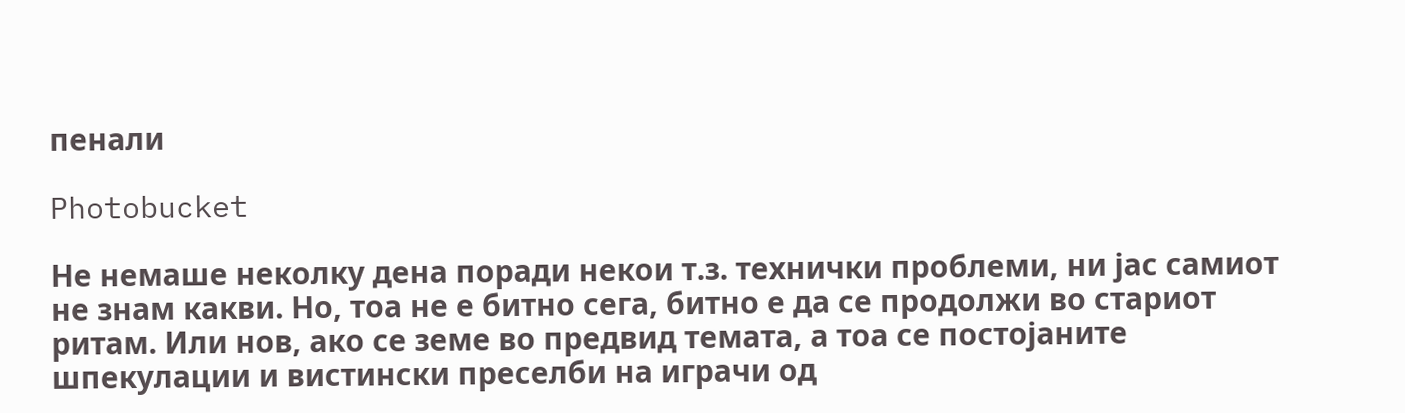пенали

Photobucket

Не немаше неколку дена поради некои т.з. технички проблеми, ни јас самиот не знам какви. Но, тоа не е битно сега, битно е да се продолжи во стариот ритам. Или нов, ако се земе во предвид темата, а тоа се постојаните шпекулации и вистински преселби на играчи од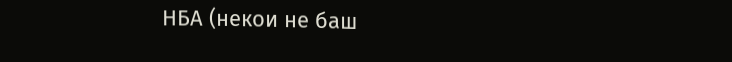НБА (некои не баш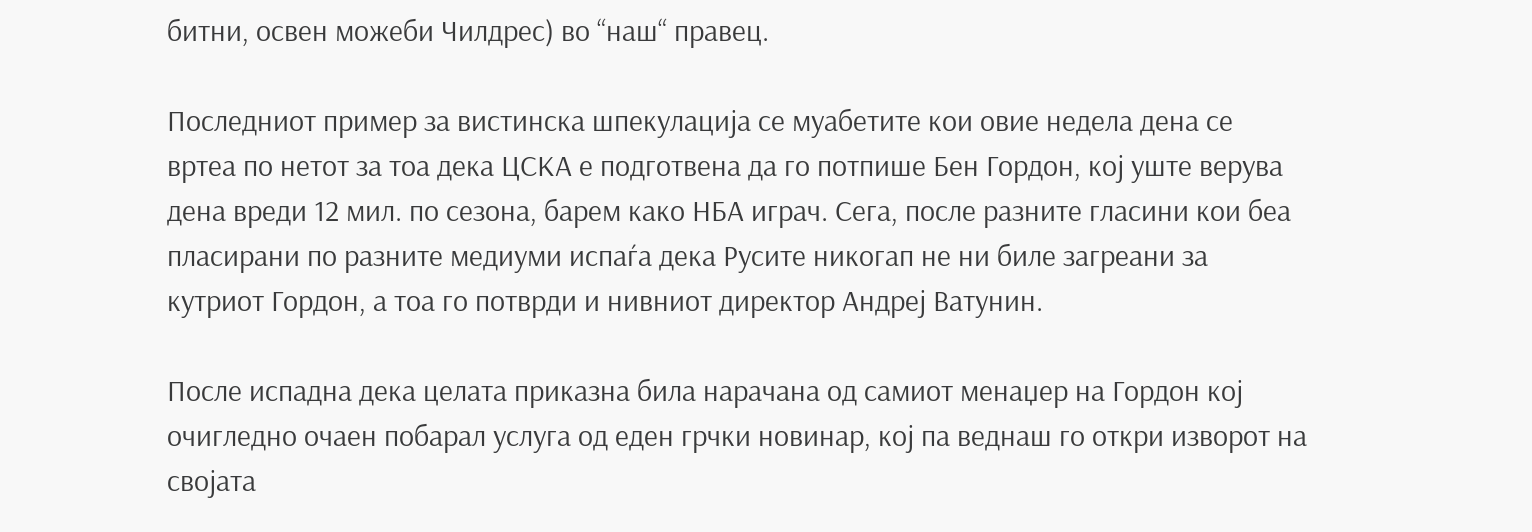битни, освен можеби Чилдрес) во “наш“ правец.

Последниот пример за вистинска шпекулација се муабетите кои овие недела дена се вртеа по нетот за тоа дека ЦСКА е подготвена да го потпише Бен Гордон, кој уште верува дена вреди 12 мил. по сезона, барем како НБА играч. Сега, после разните гласини кои беа пласирани по разните медиуми испаѓа дека Русите никогап не ни биле загреани за кутриот Гордон, а тоа го потврди и нивниот директор Андреј Ватунин.

После испадна дека целата приказна била нарачана од самиот менаџер на Гордон кој очигледно очаен побарал услуга од еден грчки новинар, кој па веднаш го откри изворот на својата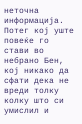неточна информација. Потег кој уште повеќе го стави во небрано Бен, кој никако да сфати дека не вреди толку колку што си умислил и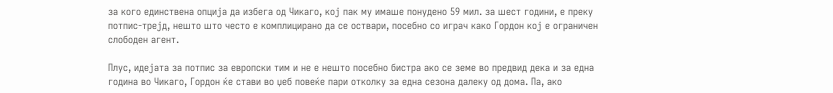за кого единствена опција да избега од Чикаго, кој пак му имаше понудено 59 мил. за шест години, е преку потпис-трејд, нешто што често е комплицирано да се оствари, посебно со играч како Гордон кој е ограничен слободен агент.

Плус, идејата за потпис за европски тим и не е нешто посебно бистра ако се земе во предвид дека и за една година во Чикаго, Гордон ќе стави во џеб повеќе пари отколку за една сезона далеку од дома. Па, ако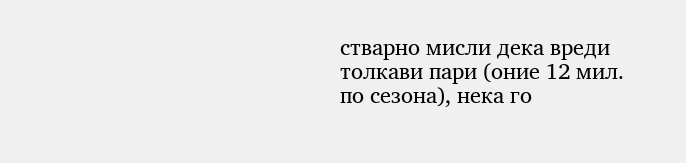стварно мисли дека вреди толкави пари (оние 12 мил. по сезона), нека го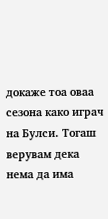докаже тоа оваа сезона како играч на Булси. Тогаш верувам дека нема да има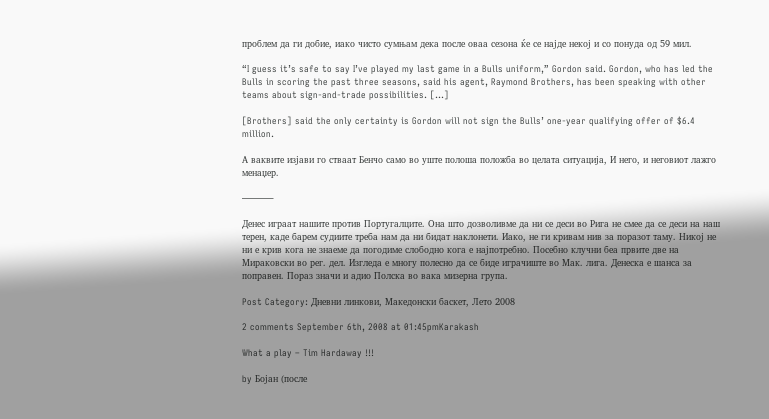проблем да ги добие, иако чисто сумњам дека после оваа сезона ќе се најде некој и со понуда од 59 мил.

“I guess it’s safe to say I’ve played my last game in a Bulls uniform,” Gordon said. Gordon, who has led the Bulls in scoring the past three seasons, said his agent, Raymond Brothers, has been speaking with other teams about sign-and-trade possibilities. […]

[Brothers] said the only certainty is Gordon will not sign the Bulls’ one-year qualifying offer of $6.4 million.

А ваквите изјави го стваат Бенчо само во уште полоша положба во целата ситуација, И него, и неговиот лажго менаџер.

———–

Денес играат нашите против Португалците. Она што дозволивме да ни се деси во Рига не смее да се деси на наш терен, каде барем судиите треба нам да ни бидат наклонети. Иако, не ги кривам нив за поразот таму. Никој не ни е крив кога не знаеме да погодиме слободно кога е најпотребно. Посебно клучни беа првите две на Мираковски во рег. дел. Изгледа е многу полесно да се биде играчиште во Мак. лига. Денеска е шанса за поправен. Пораз значи и адио Полска во вака мизерна група.

Post Category: Дневни линкови, Македонски баскет, Лето 2008

2 comments September 6th, 2008 at 01:45pmKarakash

What a play – Tim Hardaway !!!

by Бојан (после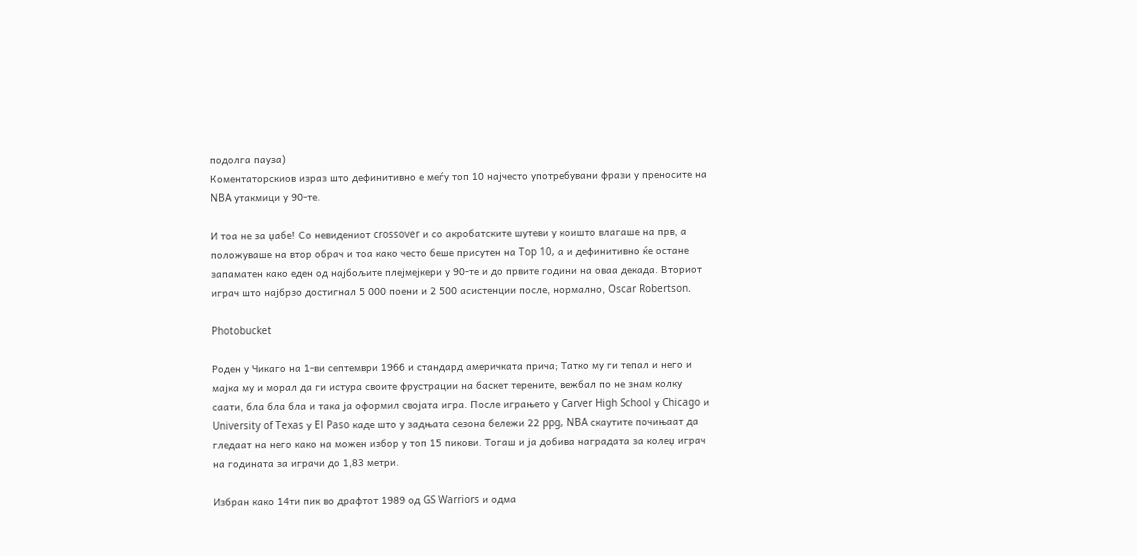подолга пауза)
Коментаторскиов израз што дефинитивно е меѓу топ 10 најчесто употребувани фрази у преносите на NBA утакмици у 90-те.

И тоа не за џабе! Со невидениот crossover и со акробатските шутеви у коишто влагаше на прв, а положуваше на втор обрач и тоа како често беше присутен на Top 10, а и дефинитивно ќе остане запаматен како еден од најбољите плејмејкери у 90-те и до првите години на оваа декада. Вториот играч што најбрзо достигнал 5 000 поени и 2 500 асистенции после, нормално, Oscar Robertson.

Photobucket

Роден у Чикаго на 1-ви септември 1966 и стандард америчката прича; Татко му ги тепал и него и мајка му и морал да ги истура своите фрустрации на баскет терените, вежбал по не знам колку саати, бла бла бла и така ја оформил својата игра. После играњето у Carver High School у Chicago и University of Texas у El Paso каде што у задњата сезона бележи 22 ppg, NBA скаутите почињаат да гледаат на него како на можен избор у топ 15 пикови. Тогаш и ја добива наградата за колеџ играч на годината за играчи до 1,83 метри.

Избран како 14ти пик во драфтот 1989 од GS Warriors и одма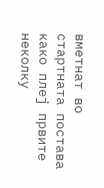вметнат во стартната постава како плеј првите неколку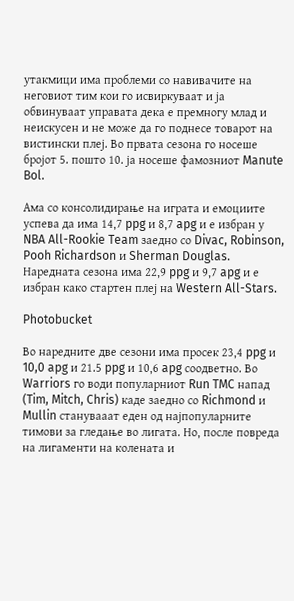утакмици има проблеми со навивачите на неговиот тим кои го исвиркуваат и ја обвинуваат управата дека е премногу млад и неискусен и не може да го поднесе товарот на вистински плеј. Во првата сезона го носеше бројот 5. пошто 10. ја носеше фамозниот Manute Bol.

Ама со консолидирање на играта и емоциите успева да има 14,7 ppg и 8,7 apg и е избран у NBA All-Rookie Team заедно со Divac, Robinson, Pooh Richardson и Sherman Douglas. Наредната сезона има 22,9 ppg и 9,7 apg и е избран како стартен плеј на Western All-Stars.

Photobucket

Во наредните две сезони има просек 23,4 ppg и 10,0 apg и 21.5 ppg и 10,6 apg соодветно. Во Warriors го води популарниот Run TMC напад (Tim, Mitch, Chris) каде заедно со Richmond и Mullin станувааат еден од најпопуларните тимови за гледање во лигата. Но, после повреда на лигаменти на колената и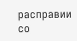расправии со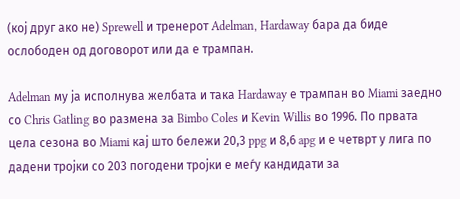(кој друг ако не) Sprewell и тренерот Adelman, Hardaway бара да биде ослободен од договорот или да е трампан.

Adelman му ја исполнува желбата и така Hardaway е трампан во Miami заедно со Chris Gatling во размена за Bimbo Coles и Kevin Willis во 1996. По првата цела сезона во Miami кај што бележи 20,3 ppg и 8,6 apg и е четврт у лига по дадени тројки со 203 погодени тројки е меѓу кандидати за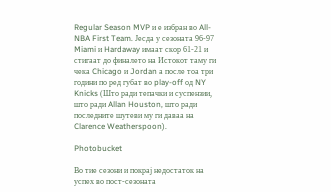Regular Season MVP и е избран во All-NBA First Team. Јесда у сезоната 96-97 Miami и Hardaway имаат скор 61-21 и стигаат до финалето на Истокот таму ги чека Chicago и Jordan а после тоа три години по ред губат во play-off од NY Knicks (Што ради тепачки и суспензии, што ради Allan Houston, што ради последните шутеви му ги даваа на Clarence Weatherspoon).

Photobucket

Во тие сезони и покрај недостаток на успех во пост-сезоната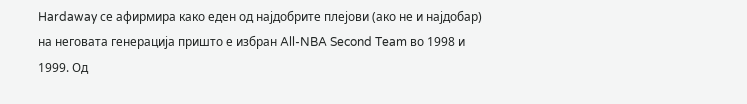Hardaway се афирмира како еден од најдобрите плејови (ако не и најдобар) на неговата генерација пришто е избран All-NBA Second Team во 1998 и 1999. Од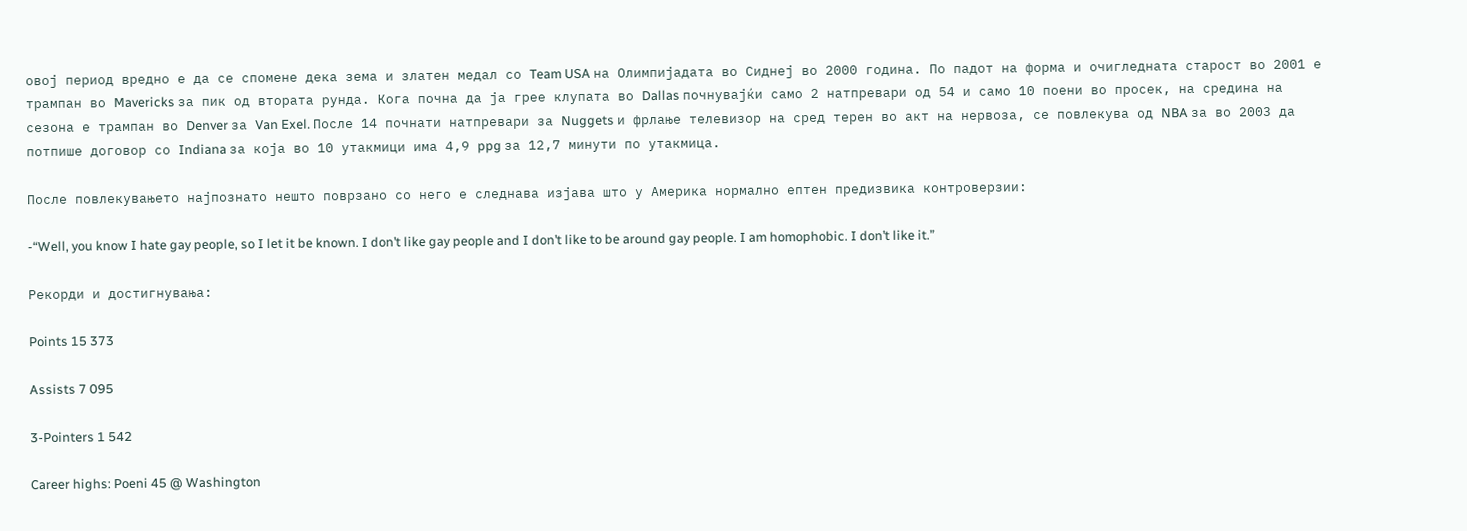овој период вредно е да се спомене дека зема и златен медал со Team USA на Олимпијадата во Сиднеј во 2000 година. По падот на форма и очигледната старост во 2001 е трампан во Mavericks за пик од втората рунда. Кога почна да ја грее клупата во Dallas почнувајќи само 2 натпревари од 54 и само 10 поени во просек, на средина на сезона е трампан во Denver за Van Exel. После 14 почнати натпревари за Nuggets и фрлање телевизор на сред терен во акт на нервоза, се повлекува од NBA за во 2003 да потпише договор со Indiana за која во 10 утакмици има 4,9 ppg за 12,7 минути по утакмица.

После повлекувањето најпознато нешто поврзано со него е следнава изјава што у Америка нормално ептен предизвика контроверзии:

-“Well, you know I hate gay people, so I let it be known. I don’t like gay people and I don’t like to be around gay people. I am homophobic. I don’t like it.”

Рекорди и достигнувања:

Points 15 373

Assists 7 095

3-Pointers 1 542

Career highs: Poeni 45 @ Washington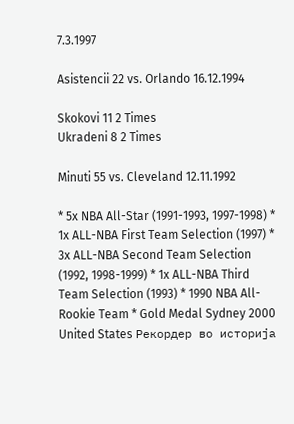7.3.1997

Asistencii 22 vs. Orlando 16.12.1994

Skokovi 11 2 Times
Ukradeni 8 2 Times

Minuti 55 vs. Cleveland 12.11.1992

* 5x NBA All-Star (1991-1993, 1997-1998) * 1x ALL-NBA First Team Selection (1997) * 3x ALL-NBA Second Team Selection (1992, 1998-1999) * 1x ALL-NBA Third Team Selection (1993) * 1990 NBA All-Rookie Team * Gold Medal Sydney 2000 United States Рекордер во историја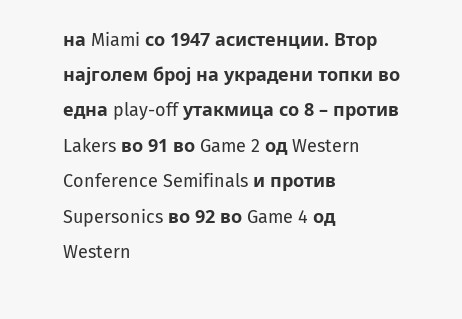на Miami со 1947 асистенции. Втор најголем број на украдени топки во една play-off утакмица со 8 – против Lakers во 91 во Game 2 од Western Conference Semifinals и против Supersonics во 92 во Game 4 од Western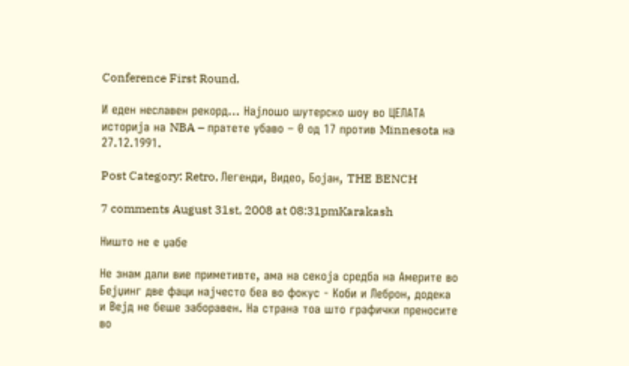Conference First Round.

И еден неславен рекорд… Најлошо шутерско шоу во ЦЕЛАТА историја на NBA – пратете убаво – 0 од 17 против Minnesota на 27.12.1991.

Post Category: Retro, Легенди, Видео, Бојан, THE BENCH

7 comments August 31st, 2008 at 08:31pmKarakash

Ништо не е џабе

Не знам дали вие приметивте, ама на секоја средба на Америте во Бејџинг две фаци најчесто беа во фокус - Коби и Леброн, додека и Вејд не беше заборавен. На страна тоа што графички преносите во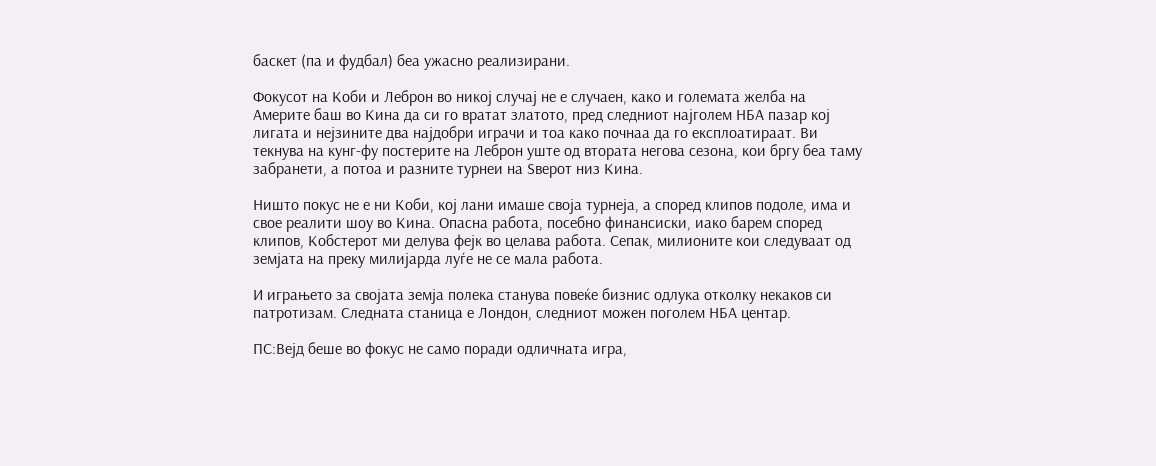баскет (па и фудбал) беа ужасно реализирани.

Фокусот на Коби и Леброн во никој случај не е случаен, како и големата желба на Америте баш во Кина да си го вратат златото, пред следниот најголем НБА пазар кој лигата и нејзините два најдобри играчи и тоа како почнаа да го експлоатираат. Ви текнува на кунг-фу постерите на Леброн уште од втората негова сезона, кои бргу беа таму забранети, а потоа и разните турнеи на Ѕверот низ Кина.

Ништо покус не е ни Коби, кој лани имаше своја турнеја, а според клипов подоле, има и свое реалити шоу во Кина. Опасна работа, посебно финансиски, иако барем според клипов, Кобстерот ми делува фејк во целава работа. Сепак, милионите кои следуваат од земјата на преку милијарда луѓе не се мала работа.

И играњето за својата земја полека станува повеќе бизнис одлука отколку некаков си патротизам. Следната станица е Лондон, следниот можен поголем НБА центар.

ПС:Вејд беше во фокус не само поради одличната игра,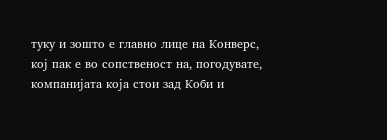туку и зошто е главно лице на Конверс, кој пак е во сопственост на, погодувате, компанијата која стои зад Коби и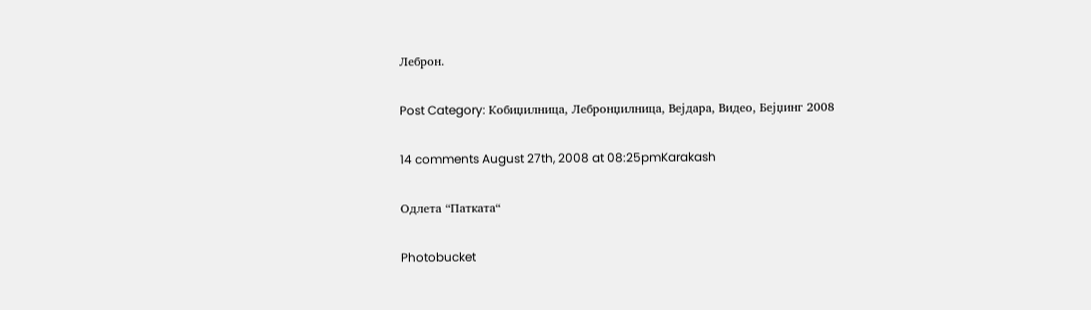Леброн.

Post Category: Кобиџилница, Лебронџилница, Вејдара, Видео, Бејџинг 2008

14 comments August 27th, 2008 at 08:25pmKarakash

Одлета “Патката“

Photobucket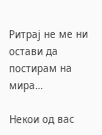Ритрај не ме ни остави да постирам на мира…

Некои од вас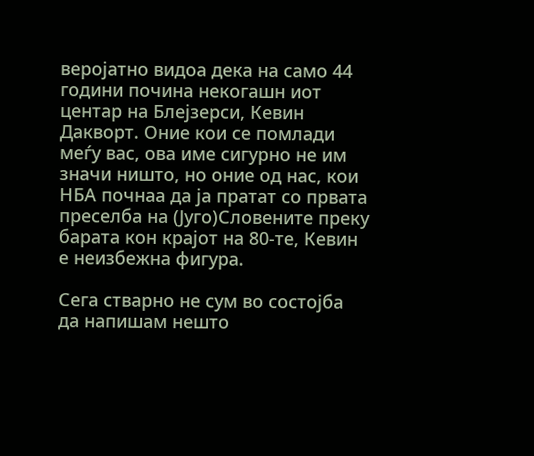веројатно видоа дека на само 44 години почина некогашн иот центар на Блејзерси, Кевин Дакворт. Оние кои се помлади меѓу вас, ова име сигурно не им значи ништо, но оние од нас, кои НБА почнаа да ја пратат со првата преселба на (Југо)Словените преку барата кон крајот на 80-те, Кевин е неизбежна фигура.

Сега стварно не сум во состојба да напишам нешто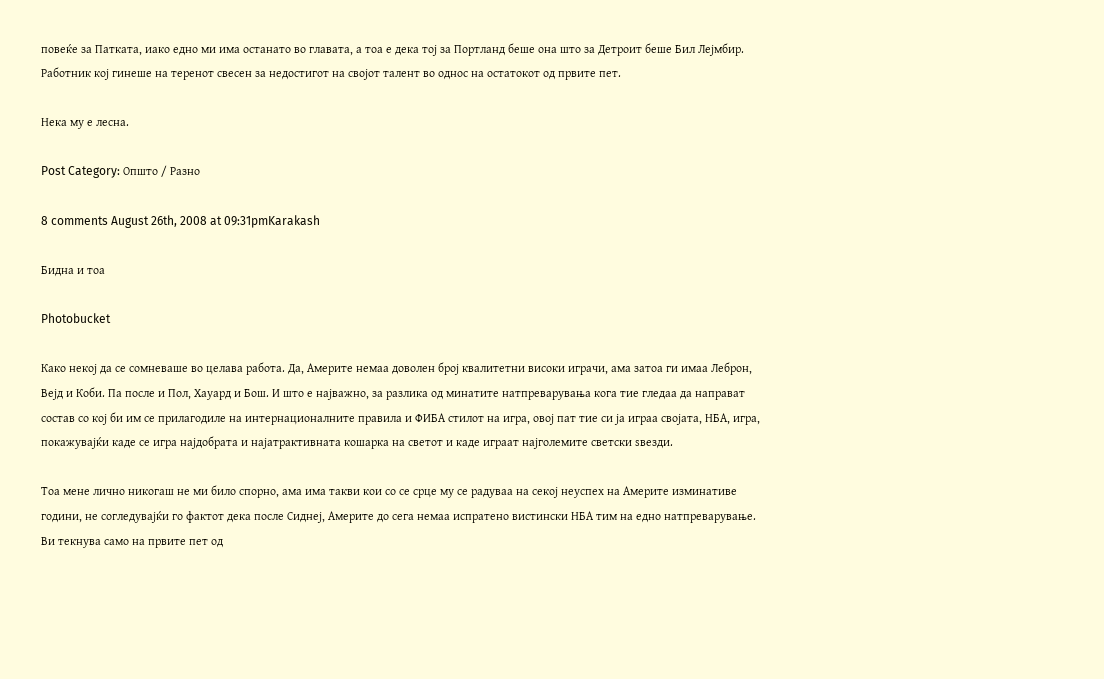повеќе за Патката, иако едно ми има останато во главата, а тоа е дека тој за Портланд беше oна што за Детроит беше Бил Лејмбир. Работник кој гинеше на теренот свесен за недостигот на својот талент во однос на остатокот од првите пет.

Нека му е лесна.

Post Category: Општо / Разно

8 comments August 26th, 2008 at 09:31pmKarakash

Бидна и тоа

Photobucket

Како некој да се сомневаше во целава работа. Да, Америте немаа доволен број квалитетни високи играчи, ама затоа ги имаа Леброн, Вејд и Коби. Па после и Пол, Хауард и Бош. И што е најважно, за разлика од минатите натпреварувања кога тие гледаа да направат состав со кој би им се прилагодиле на интернационалните правила и ФИБА стилот на игра, овој пат тие си ја играа својата, НБА, игра, покажувајќи каде се игра најдобрата и најатрактивната кошарка на светот и каде играат најголемите светски ѕвезди.

Тоа мене лично никогаш не ми било спорно, ама има такви кои со се срце му се радуваа на секој неуспех на Америте изминативе години, не согледувајќи го фактот дека после Сиднеј, Америте до сега немаа испратено вистински НБА тим на едно натпреварување. Ви текнува само на првите пет од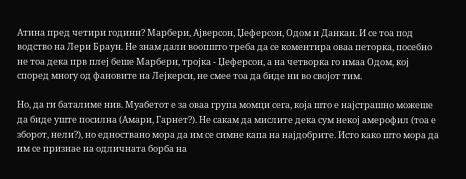Атина пред четири години? Марбери, Ајверсон, Џеферсон, Одом и Данкан. И се тоа под водство на Лери Браун. Не знам дали воопшто треба да се коментира оваа петорка, посебно не тоа дека прв плеј беше Марбери, тројка - Џеферсон, а на четворка го имаа Одом, кој според многу од фановите на Лејкерси, не смее тоа да биде ни во својот тим.

Но, да ги баталиме нив. Муабетот е за оваа група момци сега, која што е најстрашно можеше да биде уште посилна (Амари, Гарнет?). Не сакам да мислите дека сум некој амерофил (тоа е зборот, нели?), но едноствано мора да им се симне капа на најдобрите. Исто како што мора да им се признае на одличната борба на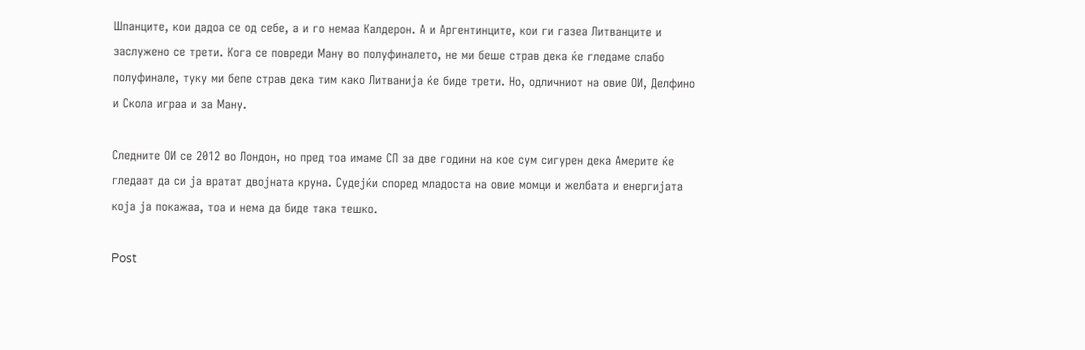Шпанците, кои дадоа се од себе, а и го немаа Калдерон. А и Аргентинците, кои ги газеа Литванците и заслужено се трети. Кога се повреди Ману во полуфиналето, не ми беше страв дека ќе гледаме слабо полуфинале, туку ми бепе страв дека тим како Литванија ќе биде трети. Но, одличниот на овие ОИ, Делфино и Скола играа и за Ману.

Следните ОИ се 2012 во Лондон, но пред тоа имаме СП за две години на кое сум сигурен дека Америте ќе гледаат да си ја вратат двојната круна. Судејќи според младоста на овие момци и желбата и енергијата која ја покажаа, тоа и нема да биде така тешко.

Post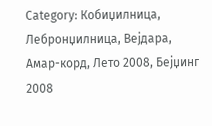Category: Кобиџилница, Лебронџилница, Вејдара, Aмар-корд, Лето 2008, Бејџинг 2008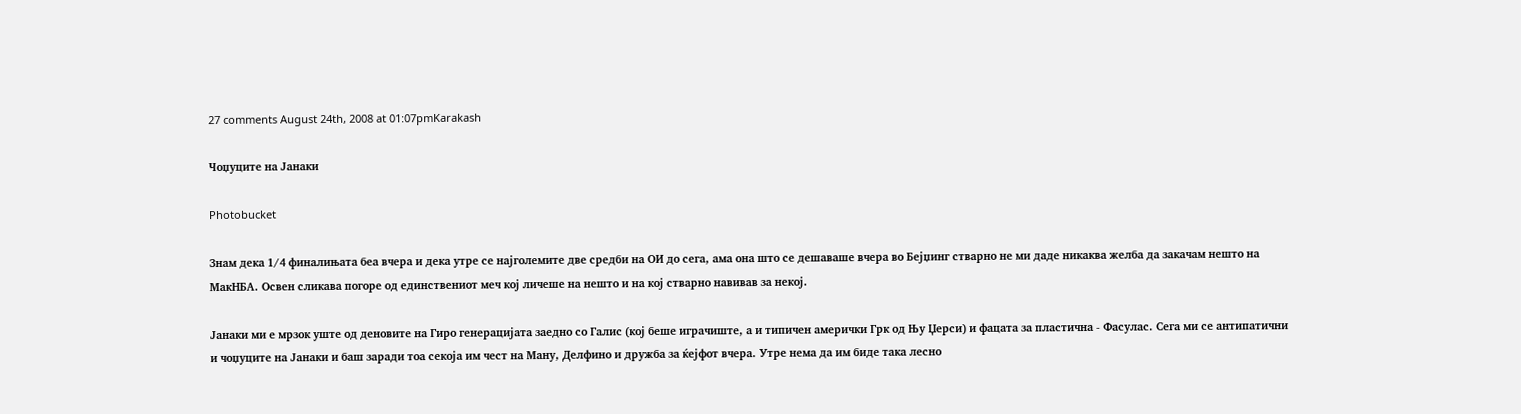27 comments August 24th, 2008 at 01:07pmKarakash

Чоџуците на Јанаки

Photobucket

Знам дека 1/4 финалињата беа вчера и дека утре се најголемите две средби на ОИ до сега, ама она што се дешаваше вчера во Бејџинг стварно не ми даде никаква желба да закачам нешто на МакНБА. Освен сликава погоре од единствениот меч кој личеше на нешто и на кој стварно навивав за некој.

Јанаки ми е мрзок уште од деновите на Гиро генерацијата заедно со Галис (кој беше играчиште, а и типичен амерички Грк од Њу Џерси) и фацата за пластична - Фасулас. Сега ми се антипатични и чоџуците на Јанаки и баш заради тоа секоја им чест на Ману, Делфино и дружба за ќејфот вчера. Утре нема да им биде така лесно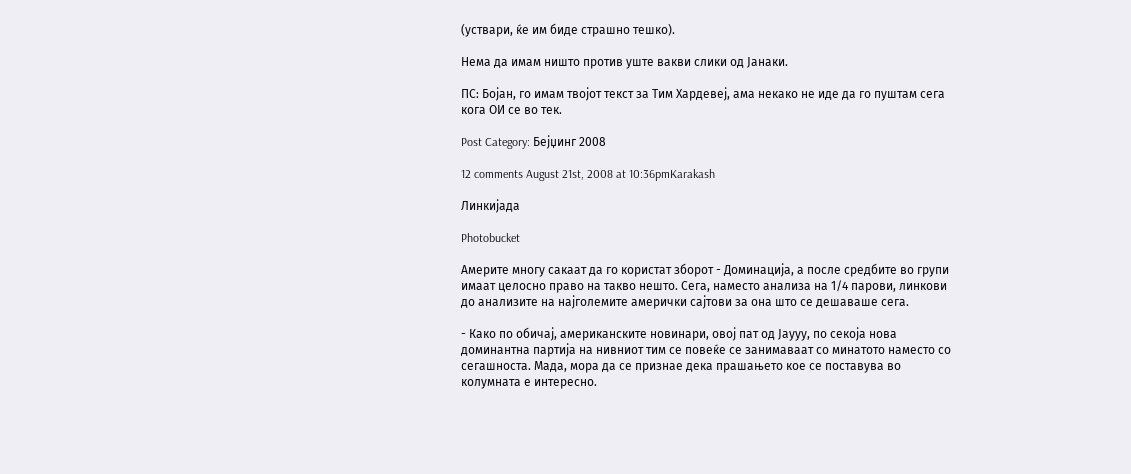(уствари, ќе им биде страшно тешко).

Нема да имам ништо против уште вакви слики од Јанаки.

ПС: Бојан, го имам твојот текст за Тим Хардевеј, ама некако не иде да го пуштам сега кога ОИ се во тек.

Post Category: Бејџинг 2008

12 comments August 21st, 2008 at 10:36pmKarakash

Линкијада

Photobucket

Америте многу сакаат да го користат зборот - Доминација, а после средбите во групи имаат целосно право на такво нешто. Сега, наместо анализа на 1/4 парови, линкови до анализите на најголемите амерички сајтови за она што се дешаваше сега.

- Како по обичај, американските новинари, овој пат од Јаууу, по секоја нова доминантна партија на нивниот тим се повеќе се занимаваат со минатото наместо со сегашноста. Мада, мора да се признае дека прашањето кое се поставува во колумната е интересно.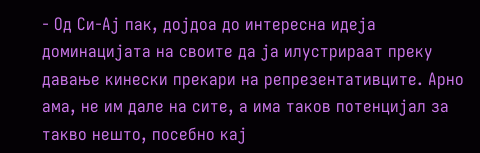- Од Си-Ај пак, дојдоа до интересна идеја доминацијата на своите да ја илустрираат преку давање кинески прекари на репрезентативците. Арно ама, не им дале на сите, а има таков потенцијал за такво нешто, посебно кај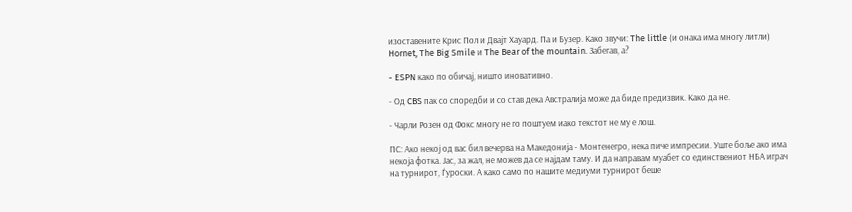изоставените Крис Пол и Двајт Хауард. Па и Бузер. Како звучи: The little (и онака има многу литли) Hornet, The Big Smile и The Bear of the mountain. Забегав, а?

- ESPN како по обичај, ништо иновативно.

- Од CBS пак со споредби и со став дека Австралија може да биде предизвик. Како да не.

- Чарли Розен од Фокс многу не го поштуем иако текстот не му е лош.

ПС: Ако некој од вас бил вечерва на Македонија - Монтенегро, нека пиче импресии. Уште боље ако има некоја фотка. Јас, за жал, не можев да се најдам таму. И да направам муабет со единствениот НБА играч на турнирот, Ѓуроски. А како само по нашите медиуми турнирот беше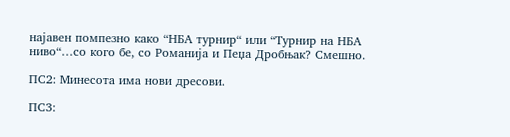најавен помпезно како “НБА турнир“ или “Турнир на НБА ниво“…со кого бе, со Романија и Пеџа Дробњак? Смешно.

ПС2: Минесота има нови дресови.

ПС3: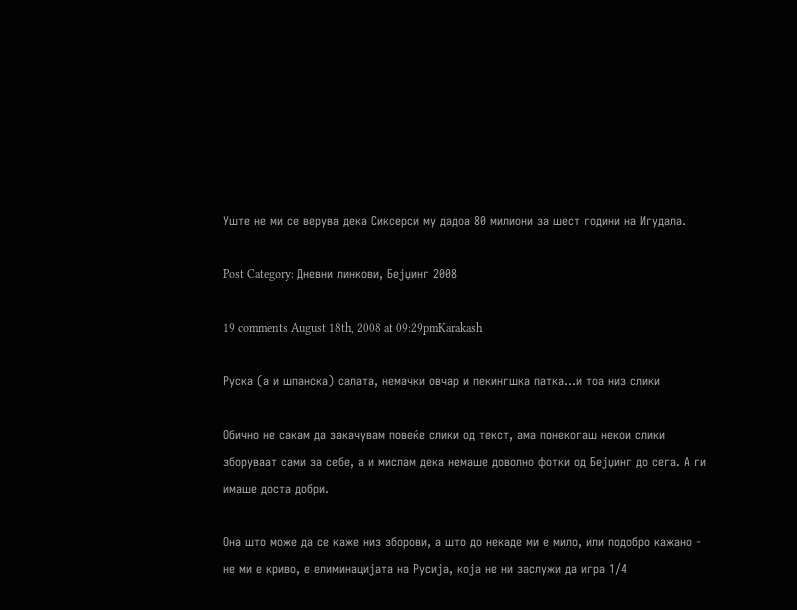Уште не ми се верува дека Сиксерси му дадоа 80 милиони за шест години на Игудала.

Post Category: Дневни линкови, Бејџинг 2008

19 comments August 18th, 2008 at 09:29pmKarakash

Руска (а и шпанска) салата, немачки овчар и пекингшка патка…и тоа низ слики

Обично не сакам да закачувам повеќе слики од текст, ама понекогаш некои слики зборуваат сами за себе, а и мислам дека немаше доволно фотки од Бејџинг до сега. А ги имаше доста добри.

Она што може да се каже низ зборови, а што до некаде ми е мило, или подобро кажано - не ми е криво, е елиминацијата на Русија, која не ни заслужи да игра 1/4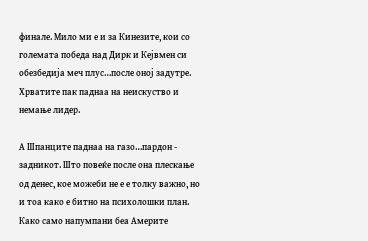финале. Мило ми е и за Кинезите, кои со големата победа над Дирк и Кејвмен си обезбедија меч плус…после оној задутре. Хрватите пак паднаа на неискуство и немање лидер.

А Шпанците паднаа на газо…пардон - задникот. Што повеќе после она плескање од денес, кое можеби не е е толку важно, но и тоа како е битно на психолошки план. Како само напумпани беа Америте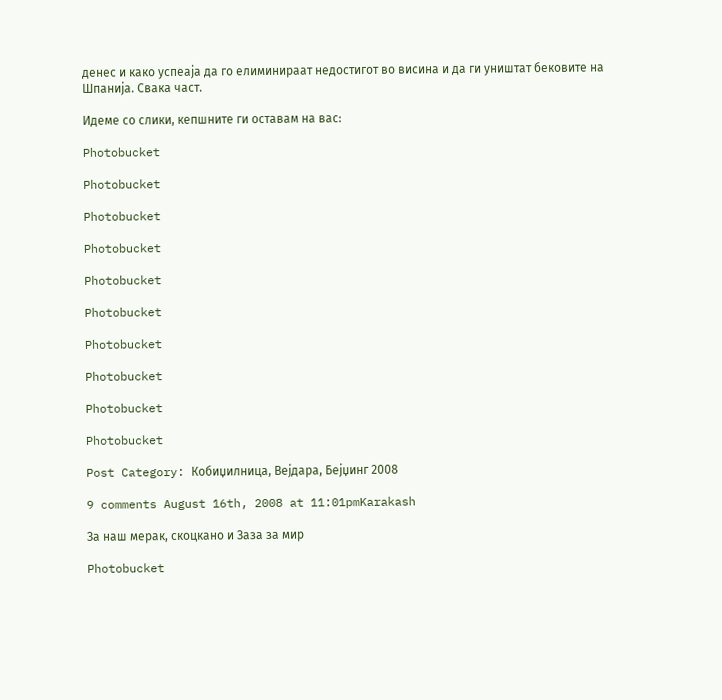денес и како успеаја да го елиминираат недостигот во висина и да ги уништат бековите на Шпанија. Свака част.

Идеме со слики, кепшните ги оставам на вас:

Photobucket

Photobucket

Photobucket

Photobucket

Photobucket

Photobucket

Photobucket

Photobucket

Photobucket

Photobucket

Post Category: Кобиџилница, Вејдара, Бејџинг 2008

9 comments August 16th, 2008 at 11:01pmKarakash

За наш мерак, скоцкано и Заза за мир

Photobucket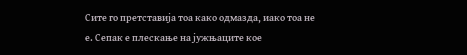Сите го претставија тоа како одмазда, иако тоа не е. Сепак е плескање на јужњаците кое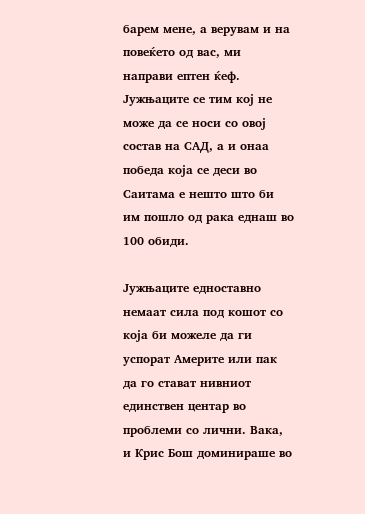барем мене, а верувам и на повеќето од вас, ми направи ептен ќеф. Јужњаците се тим кој не може да се носи со овој состав на САД, а и онаа победа која се деси во Саитама е нешто што би им пошло од рака еднаш во 100 обиди.

Јужњаците едноставно немаат сила под кошот со која би можеле да ги успорат Америте или пак да го стават нивниот единствен центар во проблеми со лични. Вака, и Крис Бош доминираше во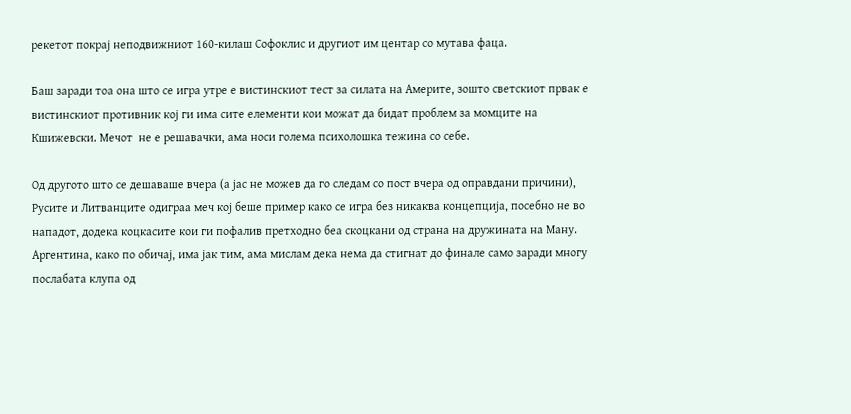рекетот покрај неподвижниот 160-килаш Софоклис и другиот им центар со мутава фаца.

Баш заради тоа она што се игра утре е вистинскиот тест за силата на Америте, зошто светскиот првак е вистинскиот противник кој ги има сите елементи кои можат да бидат проблем за момците на Кшижевски. Мечот  не е решавачки, ама носи голема психолошка тежина со себе.

Од другото што се дешаваше вчера (а јас не можев да го следам со пост вчера од оправдани причини), Русите и Литванците одиграа меч кој беше пример како се игра без никаква концепција, посебно не во нападот, додека коцкасите кои ги пофалив претходно беа скоцкани од страна на дружината на Ману. Аргентина, како по обичај, има јак тим, ама мислам дека нема да стигнат до финале само заради многу послабата клупа од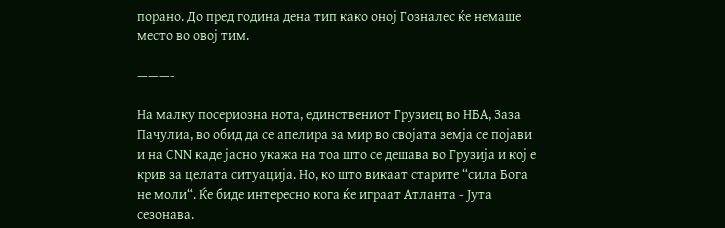порано. До пред година дена тип како оној Гозналес ќе немаше место во овој тим.

———-

На малку посериозна нота, единствениот Грузиец во НБА, Заза Пачулиа, во обид да се апелира за мир во својата земја се појави и на СNN каде јасно укажа на тоа што се дешава во Грузија и кој е крив за целата ситуација. Но, ко што викаат старите “сила Бога не моли“. Ќе биде интересно кога ќе играат Атланта - Јута сезонава.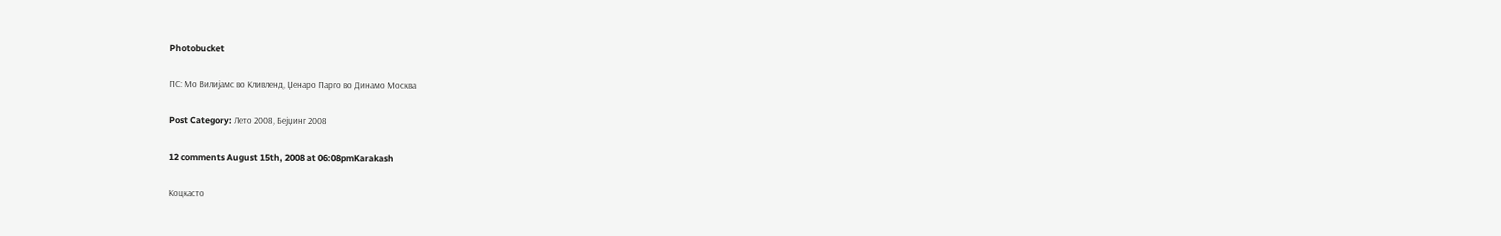Photobucket

ПС: Мо Вилијамс во Кливленд, Џенаро Парго во Динамо Москва

Post Category: Лето 2008, Бејџинг 2008

12 comments August 15th, 2008 at 06:08pmKarakash

Коцкасто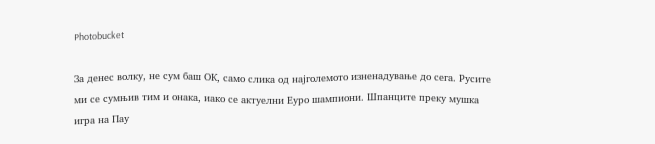Photobucket

За денес волку, не сум баш ОК, само слика од најголемото изненадување до сега. Русите ми се сумњив тим и онака, иако се актуелни Еуро шампиони. Шпанците преку мушка игра на Пау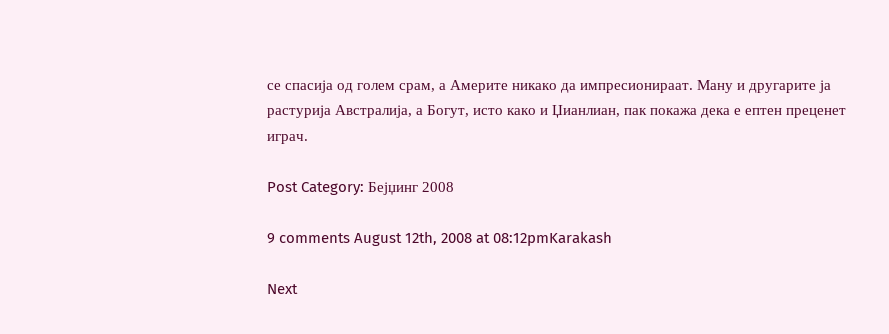се спасија од голем срам, а Америте никако да импресионираат. Ману и другарите ја растурија Австралија, а Богут, исто како и Џианлиан, пак покажа дека е ептен преценет играч.

Post Category: Бејџинг 2008

9 comments August 12th, 2008 at 08:12pmKarakash

Next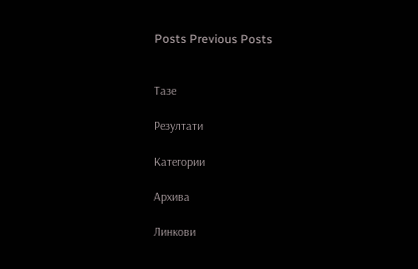Posts Previous Posts


Тазе

Резултати

Категории

Архива

Линкови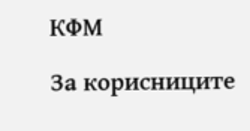КФМ

За корисниците